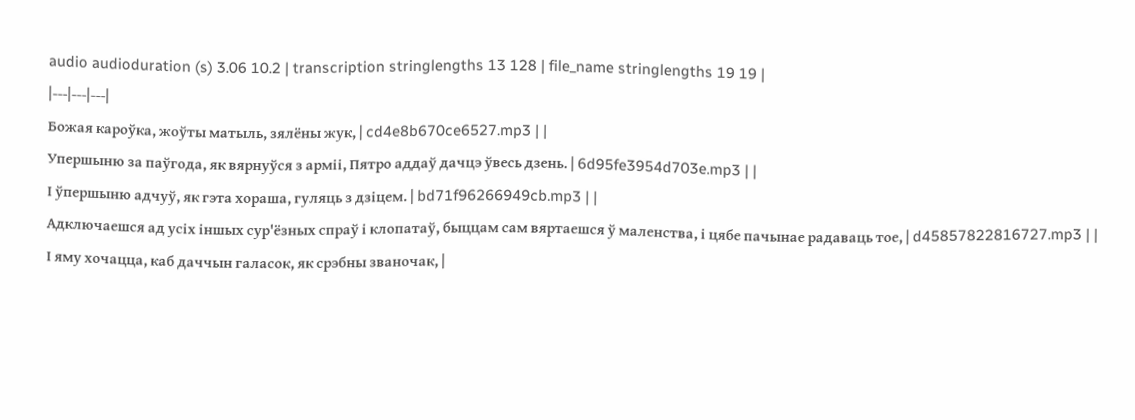audio audioduration (s) 3.06 10.2 | transcription stringlengths 13 128 | file_name stringlengths 19 19 |
|---|---|---|
Божая кароўка, жоўты матыль, зялёны жук, | cd4e8b670ce6527.mp3 | |
Упершыню за паўгода, як вярнуўся з арміі, Пятро аддаў дачцэ ўвесь дзень. | 6d95fe3954d703e.mp3 | |
І ўпершыню адчуў, як гэта хораша, гуляць з дзіцем. | bd71f96266949cb.mp3 | |
Адключаешся ад усіх іншых сур'ёзных спраў і клопатаў, быццам сам вяртаешся ў маленства, і цябе пачынае радаваць тое, | d45857822816727.mp3 | |
І яму хочацца, каб даччын галасок, як срэбны званочак, |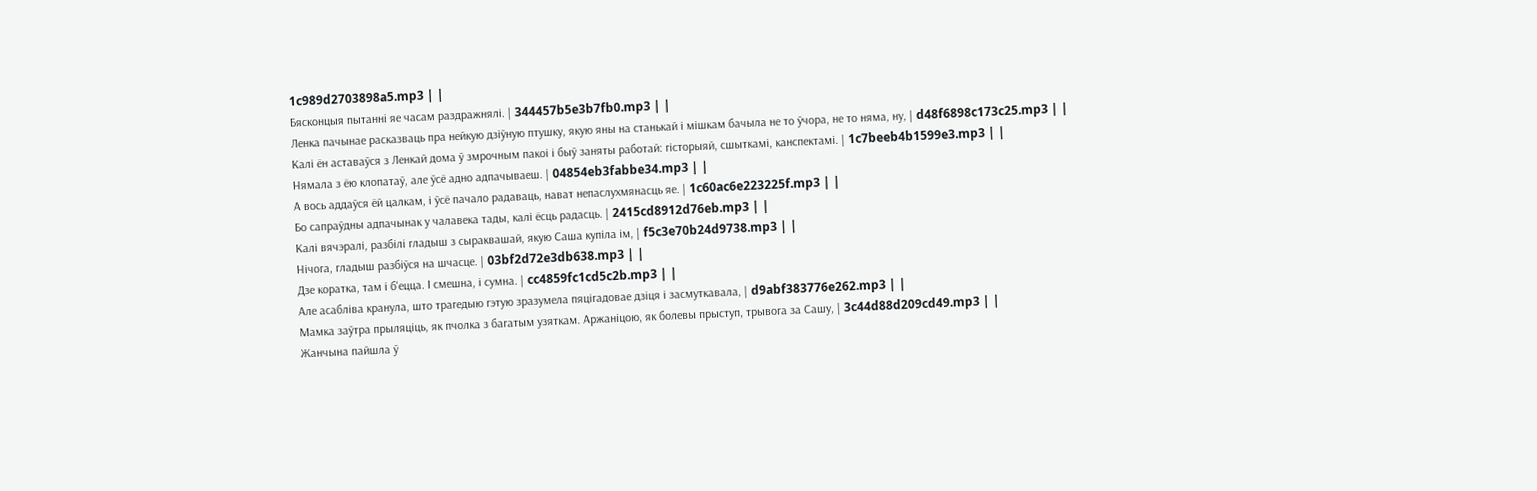1c989d2703898a5.mp3 | |
Бясконцыя пытанні яе часам раздражнялі. | 344457b5e3b7fb0.mp3 | |
Ленка пачынае расказваць пра нейкую дзіўную птушку, якую яны на станькай і мішкам бачыла не то ўчора, не то няма, ну, | d48f6898c173c25.mp3 | |
Калі ён аставаўся з Ленкай дома ў змрочным пакоі і быў заняты работай: гісторыяй, сшыткамі, канспектамі. | 1c7beeb4b1599e3.mp3 | |
Нямала з ёю клопатаў, але ўсё адно адпачываеш. | 04854eb3fabbe34.mp3 | |
А вось аддаўся ёй цалкам, і ўсё пачало радаваць, нават непаслухмянасць яе. | 1c60ac6e223225f.mp3 | |
Бо сапраўдны адпачынак у чалавека тады, калі ёсць радасць. | 2415cd8912d76eb.mp3 | |
Калі вячэралі, разбілі гладыш з сыраквашай, якую Саша купіла ім, | f5c3e70b24d9738.mp3 | |
Нічога, гладыш разбіўся на шчасце. | 03bf2d72e3db638.mp3 | |
Дзе коратка, там і б'ецца. І смешна, і сумна. | cc4859fc1cd5c2b.mp3 | |
Але асабліва кранула, што трагедыю гэтую зразумела пяцігадовае дзіця і засмуткавала, | d9abf383776e262.mp3 | |
Мамка заўтра прыляціць, як пчолка з багатым узяткам. Аржаніцою, як болевы прыступ, трывога за Сашу, | 3c44d88d209cd49.mp3 | |
Жанчына пайшла ў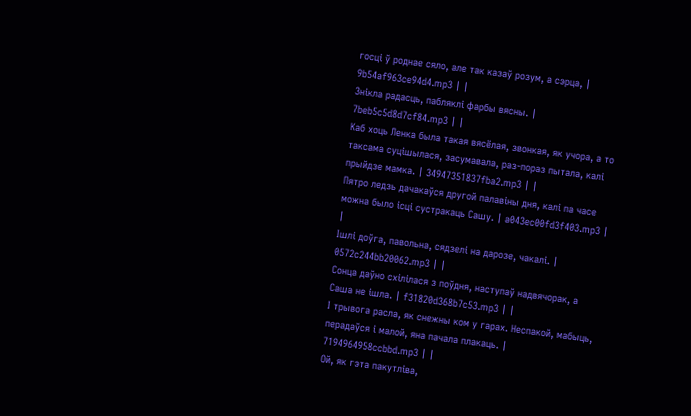госці ў роднае сяло, але так казаў розум, а сэрца, | 9b54af963ce94d4.mp3 | |
Знікла радасць, пабляклі фарбы вясны. | 7beb5c5d8d7cf84.mp3 | |
Каб хоць Ленка была такая вясёлая, звонкая, як учора, а то таксама суцішылася, засумавала, раз-пораз пытала, калі прыйдзе мамка. | 34947351837fba2.mp3 | |
Пятро ледзь дачакаўся другой палавіны дня, калі па часе можна было ісці сустракаць Сашу. | a043ec00fd3f403.mp3 | |
Ішлі доўга, павольна, сядзелі на дарозе, чакалі. | 0572c244bb20062.mp3 | |
Сонца даўно схілілася з поўдня, наступаў надвячорак, а Саша не ішла. | f31820d368b7c53.mp3 | |
І трывога расла, як снежны ком у гарах. Неспакой, мабыць, перадаўся і малой, яна пачала плакаць. | 7194964958ccbbd.mp3 | |
Ой, як гэта пакутліва,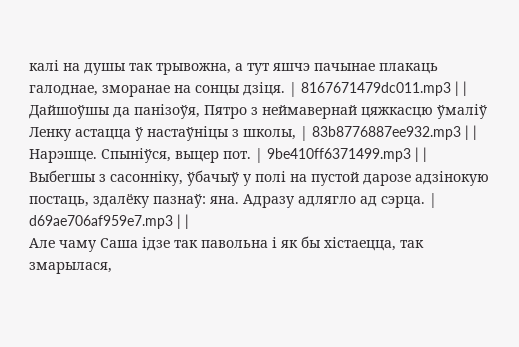калі на душы так трывожна, а тут яшчэ пачынае плакаць галоднае, зморанае на сонцы дзіця. | 8167671479dc011.mp3 | |
Дайшоўшы да панізоўя, Пятро з неймавернай цяжкасцю ўмаліў Ленку астацца ў настаўніцы з школы, | 83b8776887ee932.mp3 | |
Нарэшце. Спыніўся, выцер пот. | 9be410ff6371499.mp3 | |
Выбегшы з сасонніку, ўбачыў у полі на пустой дарозе адзінокую постаць, здалёку пазнаў: яна. Адразу адлягло ад сэрца. | d69ae706af959e7.mp3 | |
Але чаму Саша ідзе так павольна і як бы хістаецца, так змарылася,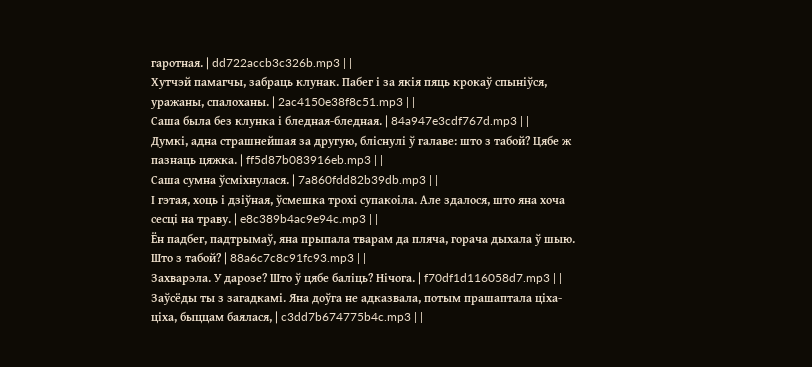гаротная. | dd722accb3c326b.mp3 | |
Хутчэй памагчы, забраць клунак. Пабег і за якія пяць крокаў спыніўся, уражаны, спалоханы. | 2ac4150e38f8c51.mp3 | |
Саша была без клунка і бледная-бледная. | 84a947e3cdf767d.mp3 | |
Думкі, адна страшнейшая за другую, бліснулі ў галаве: што з табой? Цябе ж пазнаць цяжка. | ff5d87b083916eb.mp3 | |
Саша сумна ўсміхнулася. | 7a860fdd82b39db.mp3 | |
І гэтая, хоць і дзіўная, ўсмешка трохі супакоіла. Але здалося, што яна хоча сесці на траву. | e8c389b4ac9e94c.mp3 | |
Ён падбег, падтрымаў, яна прыпала тварам да пляча, горача дыхала ў шыю. Што з табой? | 88a6c7c8c91fc93.mp3 | |
Захварэла. У дарозе? Што ў цябе баліць? Нічога. | f70df1d116058d7.mp3 | |
Заўсёды ты з загадкамі. Яна доўга не адказвала, потым прашаптала ціха-ціха, быццам баялася, | c3dd7b674775b4c.mp3 | |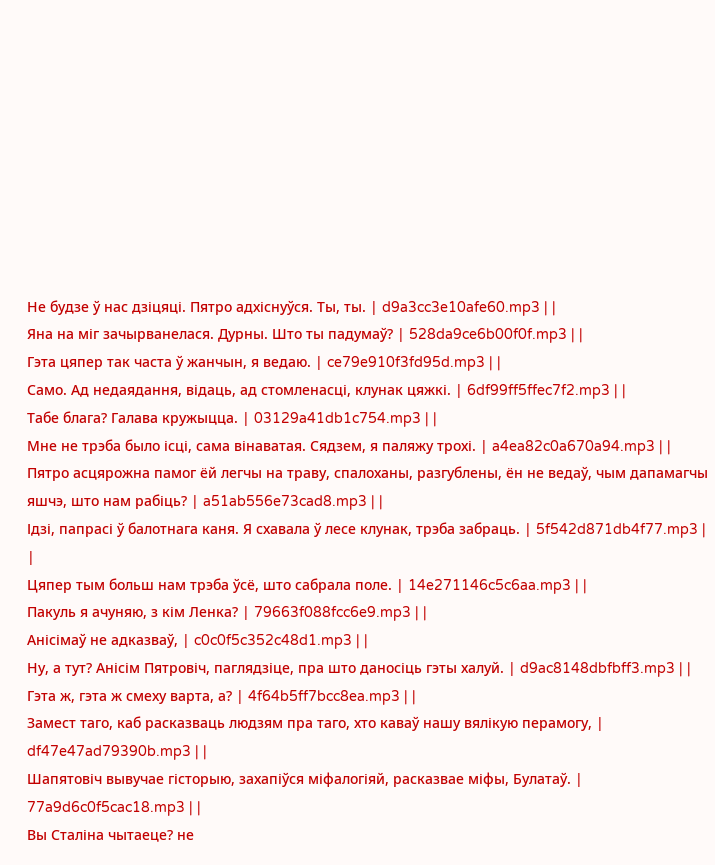Не будзе ў нас дзіцяці. Пятро адхіснуўся. Ты, ты. | d9a3cc3e10afe60.mp3 | |
Яна на міг зачырванелася. Дурны. Што ты падумаў? | 528da9ce6b00f0f.mp3 | |
Гэта цяпер так часта ў жанчын, я ведаю. | ce79e910f3fd95d.mp3 | |
Само. Ад недаядання, відаць, ад стомленасці, клунак цяжкі. | 6df99ff5ffec7f2.mp3 | |
Табе блага? Галава кружыцца. | 03129a41db1c754.mp3 | |
Мне не трэба было ісці, сама вінаватая. Сядзем, я паляжу трохі. | a4ea82c0a670a94.mp3 | |
Пятро асцярожна памог ёй легчы на траву, спалоханы, разгублены, ён не ведаў, чым дапамагчы яшчэ, што нам рабіць? | a51ab556e73cad8.mp3 | |
Ідзі, папрасі ў балотнага каня. Я схавала ў лесе клунак, трэба забраць. | 5f542d871db4f77.mp3 | |
Цяпер тым больш нам трэба ўсё, што сабрала поле. | 14e271146c5c6aa.mp3 | |
Пакуль я ачуняю, з кім Ленка? | 79663f088fcc6e9.mp3 | |
Анісімаў не адказваў, | c0c0f5c352c48d1.mp3 | |
Ну, а тут? Анісім Пятровіч, паглядзіце, пра што даносіць гэты халуй. | d9ac8148dbfbff3.mp3 | |
Гэта ж, гэта ж смеху варта, а? | 4f64b5ff7bcc8ea.mp3 | |
Замест таго, каб расказваць людзям пра таго, хто каваў нашу вялікую перамогу, | df47e47ad79390b.mp3 | |
Шапятовіч вывучае гісторыю, захапіўся міфалогіяй, расказвае міфы, Булатаў. | 77a9d6c0f5cac18.mp3 | |
Вы Сталіна чытаеце? не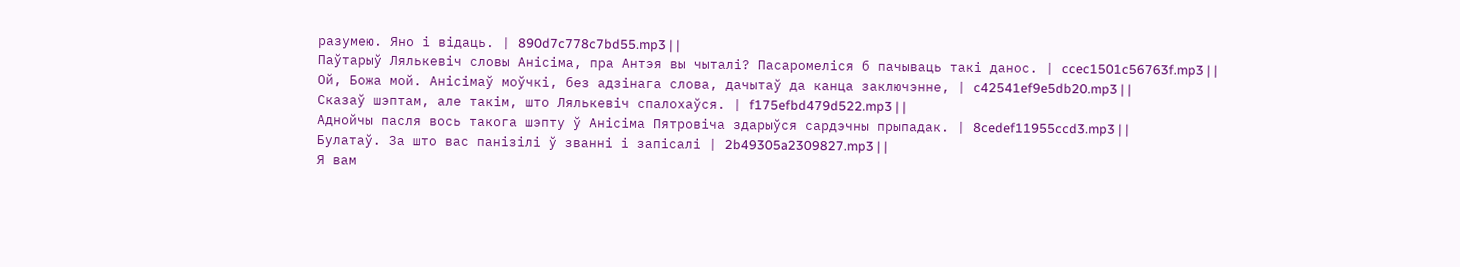разумею. Яно і відаць. | 890d7c778c7bd55.mp3 | |
Паўтарыў Лялькевіч словы Анісіма, пра Антэя вы чыталі? Пасаромеліся б пачываць такі данос. | ccec1501c56763f.mp3 | |
Ой, Божа мой. Анісімаў моўчкі, без адзінага слова, дачытаў да канца заключэнне, | c42541ef9e5db20.mp3 | |
Сказаў шэптам, але такім, што Лялькевіч спалохаўся. | f175efbd479d522.mp3 | |
Аднойчы пасля вось такога шэпту ў Анісіма Пятровіча здарыўся сардэчны прыпадак. | 8cedef11955ccd3.mp3 | |
Булатаў. За што вас панізілі ў званні і запісалі | 2b49305a2309827.mp3 | |
Я вам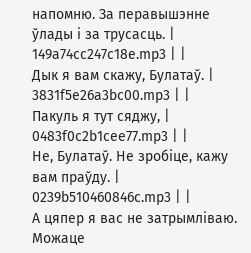напомню. За перавышэнне ўлады і за трусасць. | 149a74cc247c18e.mp3 | |
Дык я вам скажу, Булатаў. | 3831f5e26a3bc00.mp3 | |
Пакуль я тут сяджу, | 0483f0c2b1cee77.mp3 | |
Не, Булатаў. Не зробіце, кажу вам праўду. | 0239b510460846c.mp3 | |
А цяпер я вас не затрымліваю. Можаце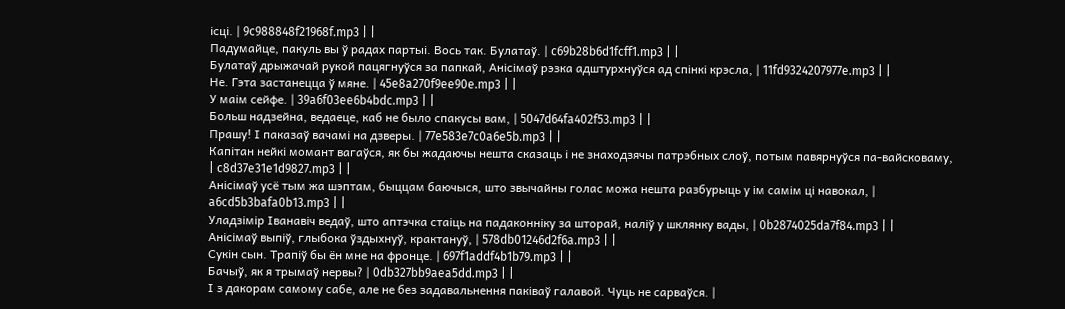ісці. | 9c988848f21968f.mp3 | |
Падумайце, пакуль вы ў радах партыі. Вось так. Булатаў. | c69b28b6d1fcff1.mp3 | |
Булатаў дрыжачай рукой пацягнуўся за папкай, Анісімаў рэзка адштурхнуўся ад спінкі крэсла, | 11fd9324207977e.mp3 | |
Не. Гэта застанецца ў мяне. | 45e8a270f9ee90e.mp3 | |
У маім сейфе. | 39a6f03ee6b4bdc.mp3 | |
Больш надзейна, ведаеце, каб не было спакусы вам, | 5047d64fa402f53.mp3 | |
Прашу! І паказаў вачамі на дзверы. | 77e583e7c0a6e5b.mp3 | |
Капітан нейкі момант вагаўся, як бы жадаючы нешта сказаць і не знаходзячы патрэбных слоў, потым павярнуўся па-вайсковаму, | c8d37e31e1d9827.mp3 | |
Анісімаў усё тым жа шэптам, быццам баючыся, што звычайны голас можа нешта разбурыць у ім самім ці навокал, | a6cd5b3bafa0b13.mp3 | |
Уладзімір Іванавіч ведаў, што аптэчка стаіць на падаконніку за шторай, наліў у шклянку вады, | 0b2874025da7f84.mp3 | |
Анісімаў выпіў, глыбока ўздыхнуў, крактануў, | 578db01246d2f6a.mp3 | |
Сукін сын. Трапіў бы ён мне на фронце. | 697f1addf4b1b79.mp3 | |
Бачыў, як я трымаў нервы? | 0db327bb9aea5dd.mp3 | |
І з дакорам самому сабе, але не без задавальнення паківаў галавой. Чуць не сарваўся. |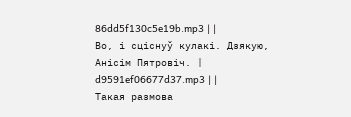86dd5f130c5e19b.mp3 | |
Во, і сціснуў кулакі. Дзякую, Анісім Пятровіч. | d9591ef06677d37.mp3 | |
Такая размова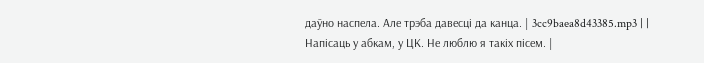даўно наспела. Але трэба давесці да канца. | 3cc9baea8d43385.mp3 | |
Напісаць у абкам, у ЦК. Не люблю я такіх пісем. |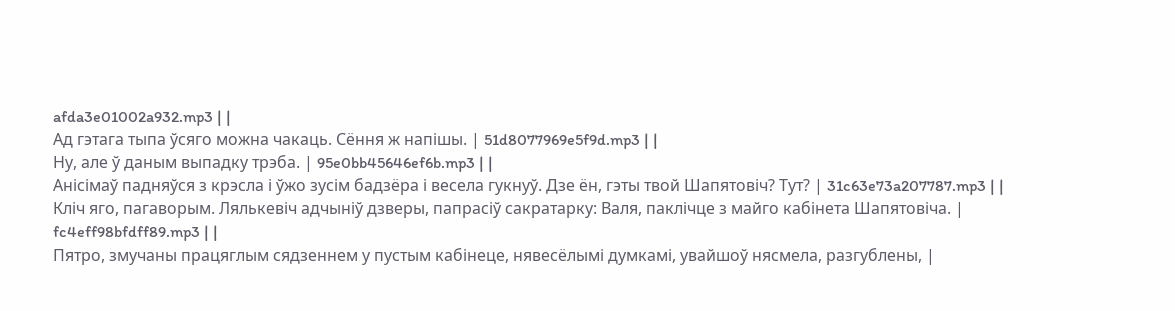afda3e01002a932.mp3 | |
Ад гэтага тыпа ўсяго можна чакаць. Сёння ж напішы. | 51d8077969e5f9d.mp3 | |
Ну, але ў даным выпадку трэба. | 95e0bb45646ef6b.mp3 | |
Анісімаў падняўся з крэсла і ўжо зусім бадзёра і весела гукнуў. Дзе ён, гэты твой Шапятовіч? Тут? | 31c63e73a207787.mp3 | |
Кліч яго, пагаворым. Лялькевіч адчыніў дзверы, папрасіў сакратарку: Валя, паклічце з майго кабінета Шапятовіча. | fc4eff98bfdff89.mp3 | |
Пятро, змучаны працяглым сядзеннем у пустым кабінеце, нявесёлымі думкамі, увайшоў нясмела, разгублены, |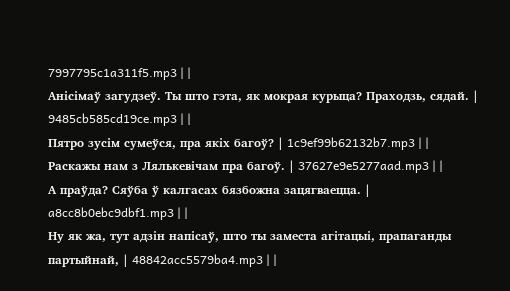7997795c1a311f5.mp3 | |
Анісімаў загудзеў. Ты што гэта, як мокрая курыца? Праходзь, сядай. | 9485cb585cd19ce.mp3 | |
Пятро зусім сумеўся, пра якіх багоў? | 1c9ef99b62132b7.mp3 | |
Раскажы нам з Лялькевічам пра багоў. | 37627e9e5277aad.mp3 | |
А праўда? Сяўба ў калгасах бязбожна зацягваецца. | a8cc8b0ebc9dbf1.mp3 | |
Ну як жа, тут адзін напісаў, што ты заместа агітацыі, прапаганды партыйнай, | 48842acc5579ba4.mp3 | |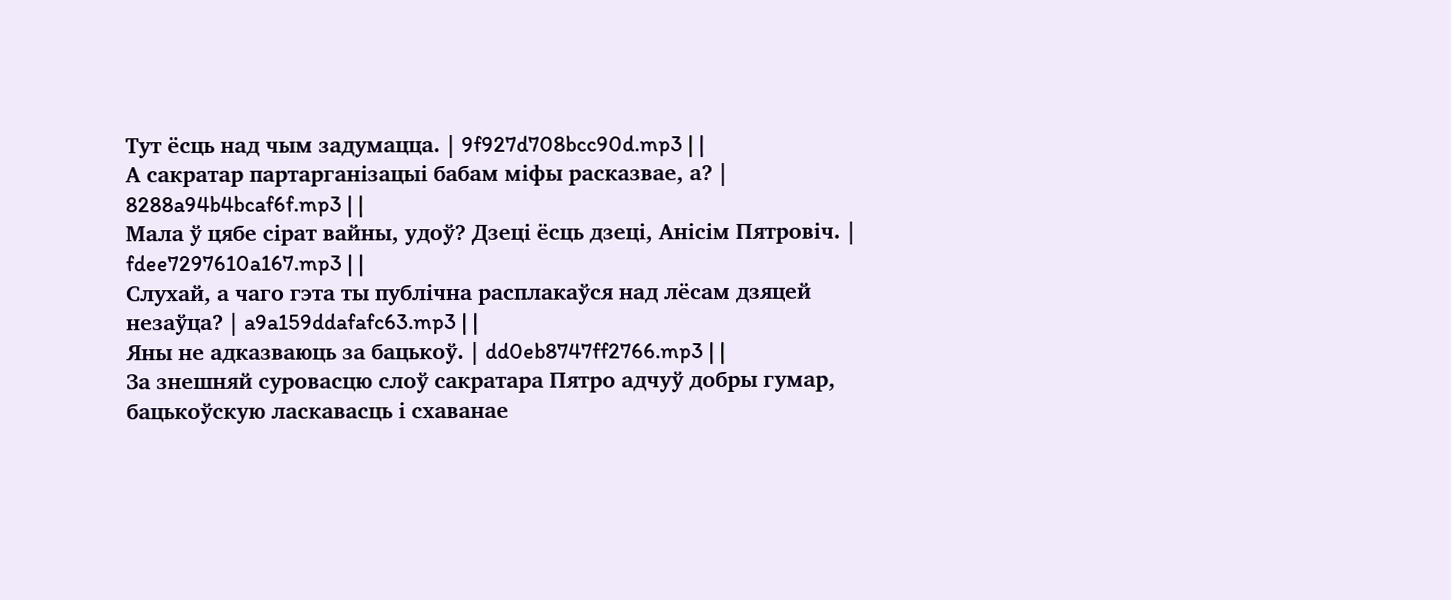Тут ёсць над чым задумацца. | 9f927d708bcc90d.mp3 | |
А сакратар партарганізацыі бабам міфы расказвае, а? | 8288a94b4bcaf6f.mp3 | |
Мала ў цябе сірат вайны, удоў? Дзеці ёсць дзеці, Анісім Пятровіч. | fdee7297610a167.mp3 | |
Слухай, а чаго гэта ты публічна расплакаўся над лёсам дзяцей незаўца? | a9a159ddafafc63.mp3 | |
Яны не адказваюць за бацькоў. | dd0eb8747ff2766.mp3 | |
За знешняй суровасцю слоў сакратара Пятро адчуў добры гумар, бацькоўскую ласкавасць і схаванае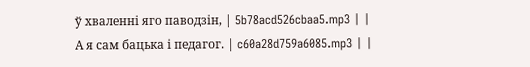ў хваленні яго паводзін, | 5b78acd526cbaa5.mp3 | |
А я сам бацька і педагог. | c60a28d759a6085.mp3 | |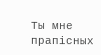Ты мне прапісных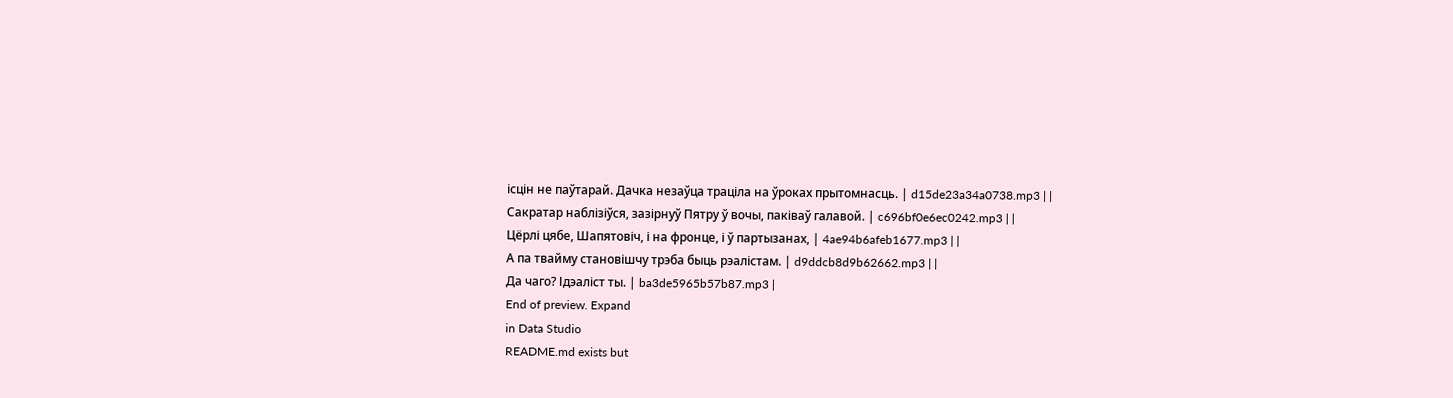ісцін не паўтарай. Дачка незаўца траціла на ўроках прытомнасць. | d15de23a34a0738.mp3 | |
Сакратар наблізіўся, зазірнуў Пятру ў вочы, паківаў галавой. | c696bf0e6ec0242.mp3 | |
Цёрлі цябе, Шапятовіч, і на фронце, і ў партызанах, | 4ae94b6afeb1677.mp3 | |
А па твайму становішчу трэба быць рэалістам. | d9ddcb8d9b62662.mp3 | |
Да чаго? Ідэаліст ты. | ba3de5965b57b87.mp3 |
End of preview. Expand
in Data Studio
README.md exists but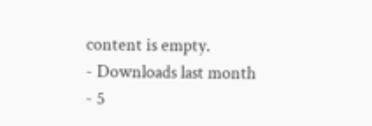content is empty.
- Downloads last month
- 5